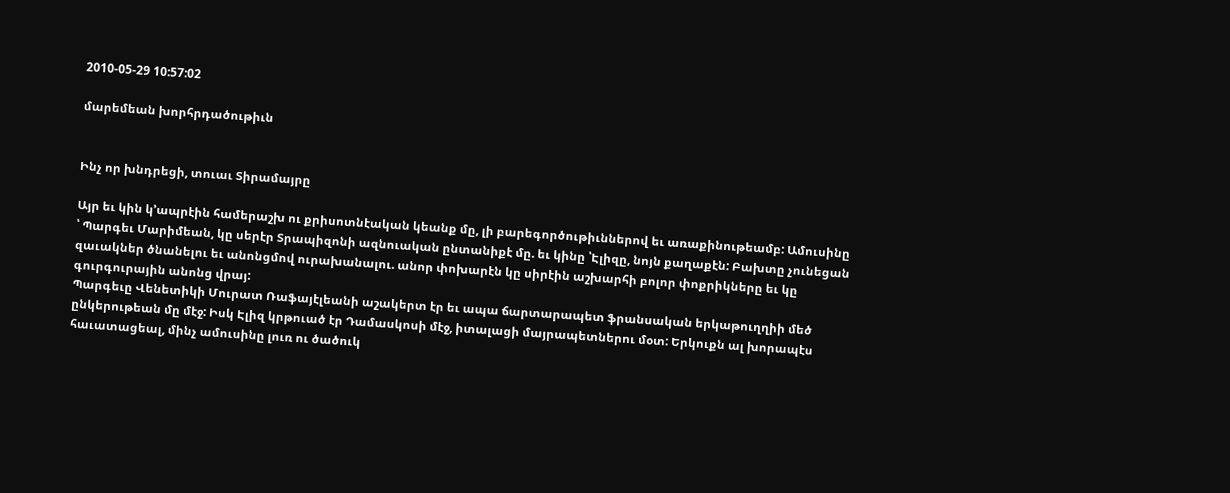2010-05-29 10:57:02

մարեմեան խորհրդածութիւն


Ինչ որ խնդրեցի, տուաւ Տիրամայրը

Այր եւ կին կ’ապրէին համերաշխ ու քրիսոտնէական կեանք մը, լի բարեգործութիւններով եւ առաքինութեամբ: Ամուսինը ՝ Պարգեւ Մարիմեան, կը սերէր Տրապիզոնի ազնուական ընտանիքէ մը. եւ կինը ՝Էլիզը, նոյն քաղաքէն: Բախտը չունեցան զաւակներ ծնանելու եւ անոնցմով ուրախանալու. անոր փոխարէն կը սիրէին աշխարհի բոլոր փոքրիկները եւ կը գուրգուրային անոնց վրայ:
Պարգեւը Վենետիկի Մուրատ Ռաֆայէլեանի աշակերտ էր եւ ապա ճարտարապետ ֆրանսական երկաթուղղիի մեծ ընկերութեան մը մէջ: Իսկ Էլիզ կրթուած էր Դամասկոսի մէջ, իտալացի մայրապետներու մօտ: Երկուքն ալ խորապէս հաւատացեալ, մինչ ամուսինը լուռ ու ծածուկ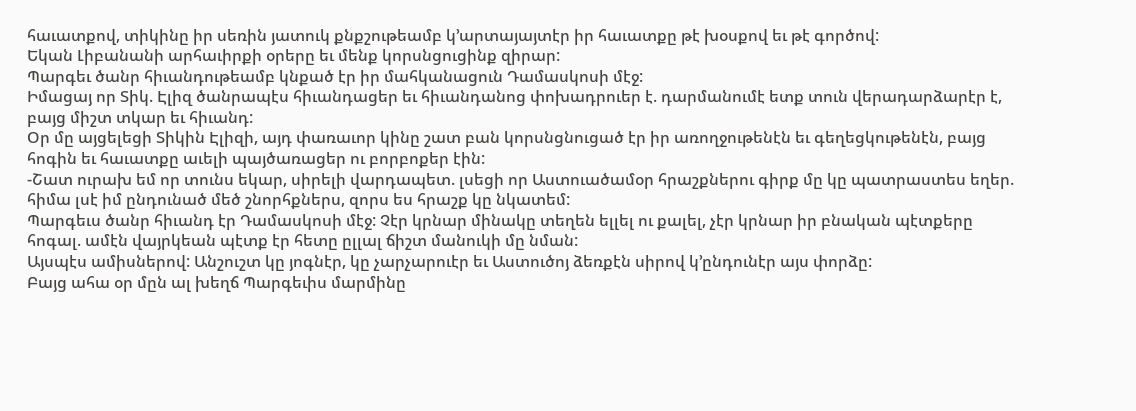հաւատքով, տիկինը իր սեռին յատուկ քնքշութեամբ կ’արտայայտէր իր հաւատքը թէ խօսքով եւ թէ գործով:
Եկան Լիբանանի արհաւիրքի օրերը եւ մենք կորսնցուցինք զիրար:
Պարգեւ ծանր հիւանդութեամբ կնքած էր իր մահկանացուն Դամասկոսի մէջ:
Իմացայ որ Տիկ. Էլիզ ծանրապէս հիւանդացեր եւ հիւանդանոց փոխադրուեր է. դարմանումէ ետք տուն վերադարձարէր է, բայց միշտ տկար եւ հիւանդ:
Օր մը այցելեցի Տիկին Էլիզի, այդ փառաւոր կինը շատ բան կորսնցնուցած էր իր առողջութենէն եւ գեղեցկութենէն, բայց հոգին եւ հաւատքը աւելի պայծառացեր ու բորբոքեր էին:
-Շատ ուրախ եմ որ տունս եկար, սիրելի վարդապետ. լսեցի որ Աստուածամօր հրաշքներու գիրք մը կը պատրաստես եղեր. հիմա լսէ իմ ընդունած մեծ շնորհքներս, զորս ես հրաշք կը նկատեմ:
Պարգեւս ծանր հիւանդ էր Դամասկոսի մէջ: Չէր կրնար մինակը տեղեն ելլել ու քալել, չէր կրնար իր բնական պէտքերը հոգալ. ամէն վայրկեան պէտք էր հետը ըլլալ ճիշտ մանուկի մը նման:
Այսպէս ամիսներով: Անշուշտ կը յոգնէր, կը չարչարուէր եւ Աստուծոյ ձեռքէն սիրով կ’ընդունէր այս փորձը:
Բայց ահա օր մըն ալ խեղճ Պարգեւիս մարմինը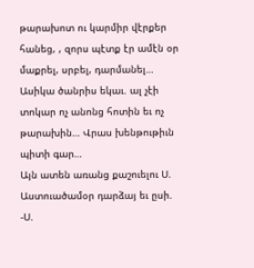թարախոտ ու կարմիր վէրքեր հանեց, , զորս պէտք էր ամէն օր մաքրել, սրբել, դարմանել…
Ասիկա ծանրիս եկաւ. ալ չէի տոկար ոչ անոնց հոտին եւ ոչ թարախին… Վրաս խենթութիւն պիտի գար…
Այն ատեն առանց քաշուելու Ս. Աստուածամօր դարձայ եւ ըսի.
-Ս.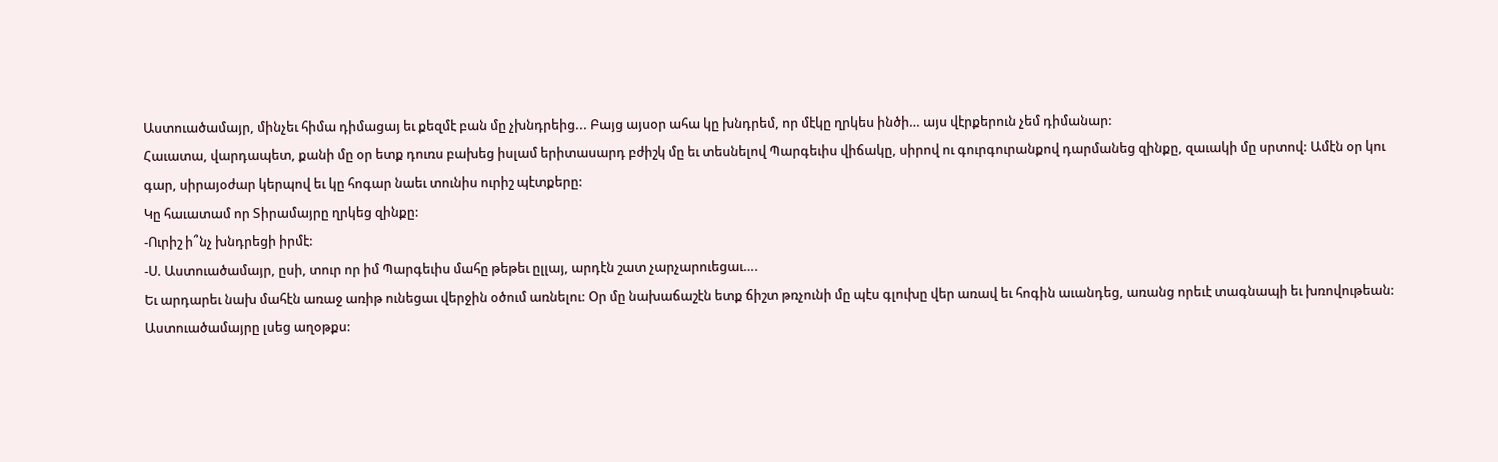Աստուածամայր, մինչեւ հիմա դիմացայ եւ քեզմէ բան մը չխնդրեից... Բայց այսօր ահա կը խնդրեմ, որ մէկը ղրկես ինծի… այս վէրքերուն չեմ դիմանար:
Հաւատա, վարդապետ, քանի մը օր ետք դուռս բախեց իսլամ երիտասարդ բժիշկ մը եւ տեսնելով Պարգեւիս վիճակը, սիրով ու գուրգուրանքով դարմանեց զինքը, զաւակի մը սրտով: Ամէն օր կու գար, սիրայօժար կերպով եւ կը հոգար նաեւ տունիս ուրիշ պէտքերը:
Կը հաւատամ որ Տիրամայրը ղրկեց զինքը:
-Ուրիշ ի՞նչ խնդրեցի իրմէ:
-Ս. Աստուածամայր, ըսի, տուր որ իմ Պարգեւիս մահը թեթեւ ըլլայ, արդէն շատ չարչարուեցաւ….
Եւ արդարեւ նախ մահէն առաջ առիթ ունեցաւ վերջին օծում առնելու: Օր մը նախաճաշէն ետք ճիշտ թռչունի մը պէս գլուխը վեր առավ եւ հոգին աւանդեց, առանց որեւէ տագնապի եւ խռովութեան:
Աստուածամայրը լսեց աղօթքս: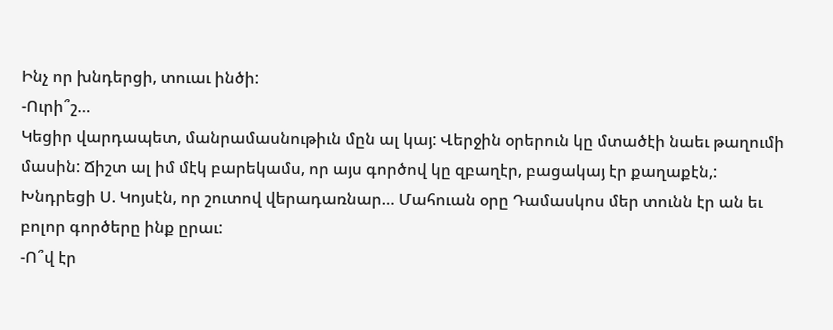Ինչ որ խնդերցի, տուաւ ինծի:
-Ուրի՞շ…
Կեցիր վարդապետ, մանրամասնութիւն մըն ալ կայ: Վերջին օրերուն կը մտածէի նաեւ թաղումի մասին: Ճիշտ ալ իմ մէկ բարեկամս, որ այս գործով կը զբաղէր, բացակայ էր քաղաքէն,: Խնդրեցի Ս. Կոյսէն, որ շուտով վերադառնար… Մահուան օրը Դամասկոս մեր տունն էր ան եւ բոլոր գործերը ինք ըրաւ:
-Ո՞վ էր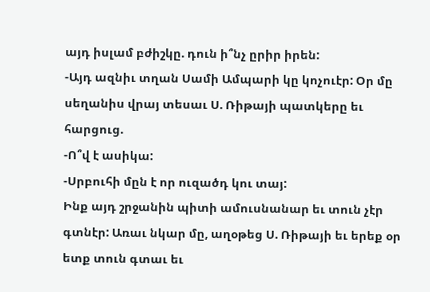այդ իսլամ բժիշկը. դուն ի՞նչ ըրիր իրեն:
-Այդ ազնիւ տղան Սամի Ամպարի կը կոչուէր: Օր մը սեղանիս վրայ տեսաւ Ս. Ռիթայի պատկերը եւ հարցուց.
-Ո՞վ է ասիկա:
-Սրբուհի մըն է որ ուզածդ կու տայ:
Ինք այդ շրջանին պիտի ամուսնանար եւ տուն չէր գտնէր: Առաւ նկար մը, աղօթեց Ս. Ռիթայի եւ երեք օր ետք տուն գտաւ եւ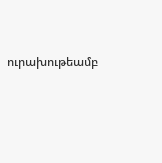ուրախութեամբ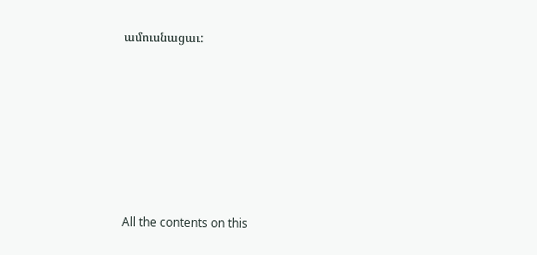ամուսնացաւ:







All the contents on this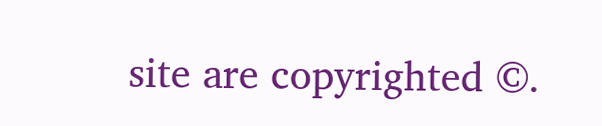site are copyrighted ©.